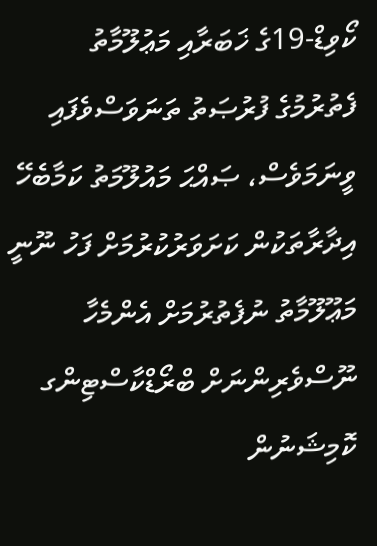ކޯވިޑް-19ގެ ޚަބަރާއި މަޢުލޫމާތު ފެތުރުމުގެ ފުރުޞަތު ތަނަވަސްވެފައި ވީނަމަވެސް، ޞައްޙަ މައުލޫމަތު ކަމާބެހޭ އިދާރާތަކުން ކަށަވަރުކުރުމަށް ފަހު ނޫނީ މަޢޫލޫމާތު ނުފެތުރުމަށް އެންމެހާ ނޫސްވެރިންނަށް ބްރޯޑްކާސްޓިންގ ކޮމިޝަނުން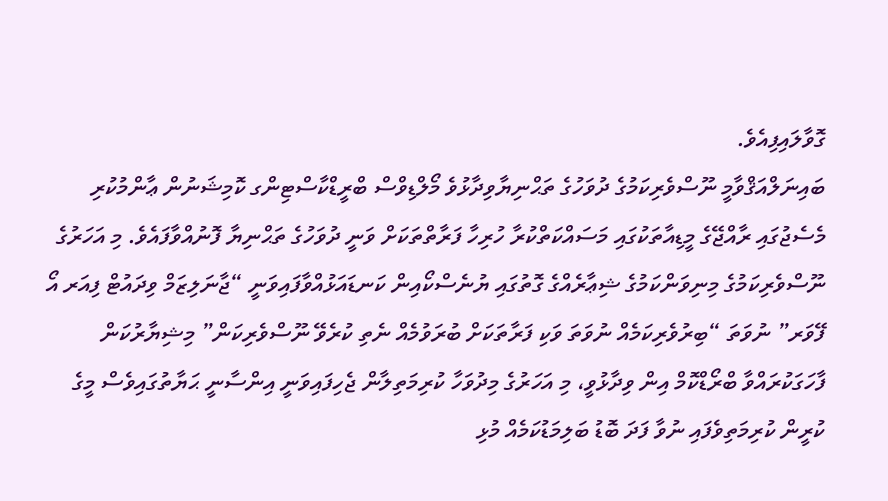ގޮވާލައިފިއެވެ.
ބައިނަލްއަޤްވާމީ ނޫސްވެރިކަމުގެ ދުވަހުގެ ތަޙްނިޔާވިދާޅުވެ މޯލްޑިވްސް ބްރީޑްކާސްޓިންގ ކޮމިޝަނުން ޢާންމުކުރި މެސެޖުގައި ރާއްޖޭގެ މީޑިއާތަކުގައި މަސައްކަތްކުރާ ހުރިހާ ފަރާތްތަކަށް ވަނީ ދުވަހުގެ ތަޙްނިޔާ ފޮނުއްވާފައެވެ. މި އަހަރުގެ ނޫސްވެރިކަމުގެ މިނިވަންކަމުގެ ޝިޢާރެއްގެ ގޮތުގައި ޔުނެސްކޯއިން ކަނޑައަޅުއްވާފައިވަނީ “ޖާނަލިޒަމް ވިދައުޓް ފިއަރ އޯ ފޭވަރ” ނުވަތަ “ބިރުވެރިކަމެއް ނުވަތަ ވަކި ފަރާތަކަށް ބުރަވުމެއް ނެތި ކުރެވޭ ނޫސްވެރިކަން” މިޝިޔާރުކަން ފާހަގަކުރައްވާ ބްރޯޑްކޮމް އިން ވިދާޅުވީ، މި އަހަރުގެ މިދުވަހާ ކުރިމަތިލާން ޖެހިފައިވަނީ އިންސާނީ ޙަޔާތުގައިވެސް މީގެ ކުރީން ކުރިމަތިވެފައި ނުވާ ފަދަ ބޮޑު ބަލިމަޑުކަމެއް މުޅި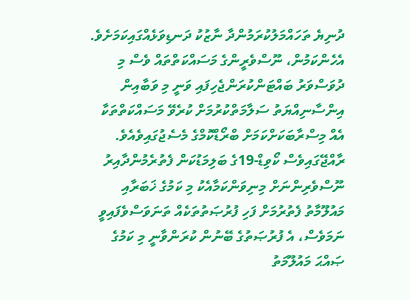ދުނިޔެ ތަހައްމަލުކުރަމުންދާ ނާޒުކު ދަނޑިވަޅެއްގައިކަމަށެވެ. އެހެންކަމުން، ނޫސްވެރީންގެ މަސައްކަތްތައް ވެސް މި ދުވަސްވަރު ބައްޓަންކުރަންޖެހިފައި ވަނީ މި ވަބާއިން އިންސާނިއްޔަތު ސަލާމަތްކުރުމަށް ކުރެވޭ މަސައްކަތްތަކާ އެއް މިސްރާބަކަށްކަމަށް ބްރޯޑްކޮމްގެ މެސެޖުގައިވެއެވެ.
ރާއްޖޭގައިވެސް ކޯވިޑް-19ގެ ބަލިމަޑުކަން ފެތުރެމުންދާއިރު ނޫސްވެރިންނަށް މިނިވަންކަމާއެކު މި ކަމުގެ ޚަބަރާއި މައުލޫމާތު ފެތުރުމަށް ފަހި ފުރުޞަތުތަކެއް ތަނަވަސްވެފައިވީ ނަމަވެސް، އެ ފުރުޞަތުގެ ބޭނުން ކުރަންވާނީ މި ކަމުގެ ޞައްޙަ މައުލޫމަތު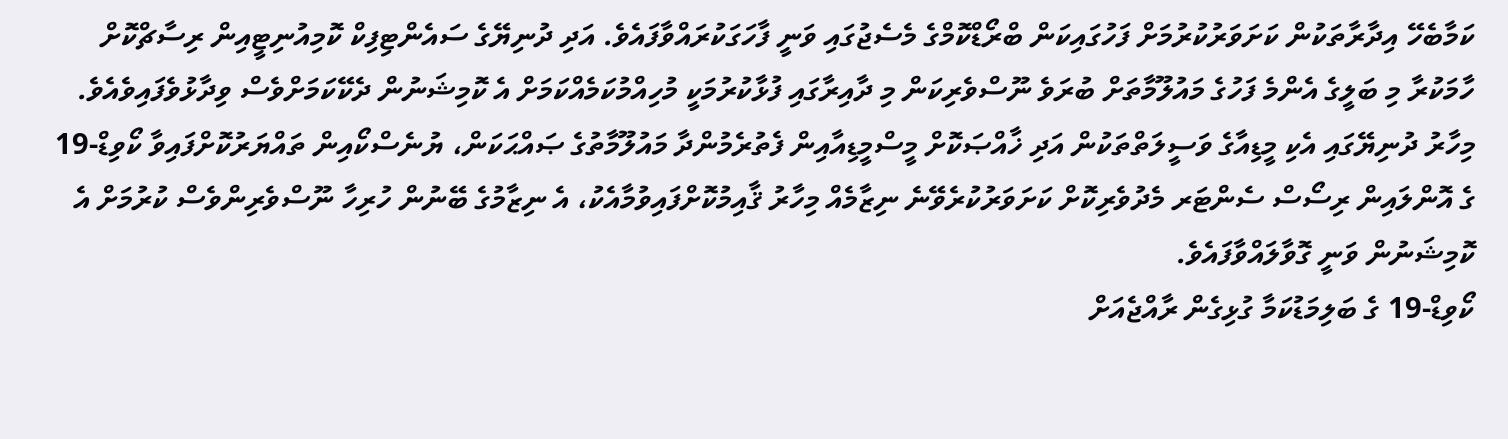ކަމާބެހޭ އިދާރާތަކުން ކަށަވަރުކުރުމަށް ފަހުގައިކަން ބްރޯޑްކޮމްގެ މެސެޖުގައި ވަނީ ފާހަގަކުރައްވާފައެވެ. އަދި ދުނިޔޭގެ ސައެންޓިފިކް ކޮމިއުނިޓީއިން ރިސާޗްކޮށް ހާމަކުރާ މި ބަލީގެ އެންމެ ފަހުގެ މައުލޫމާތަށް ބުރަވެ ނޫސްވެރިކަން މި ދާއިރާގައި ފުޅާކުރުމަކީ މުހިއްމުކަމެއްކަމަށް އެ ކޮމިޝަނުން ދެކޭކަމަށްވެސް ވިދާޅުވެފައިވެއެވެ.
މިހާރު ދުނިޔޭގައި އެކި މީޑިއާގެ ވަސީލަތްތަކުން އަދި ޚާއްޞަކޮށް މީސްމީޑިއާއިން ފެތުރެމުންދާ މައުލޫމާތުގެ ޞައްޙަކަން، ޔުނެސްކޯއިން ތައްޔަރުކޮށްފައިވާ ކޯވިޑް-19 ގެ އޮންލައިން ރިސޯސް ސެންޓަރ މެދުވެރިކޮށް ކަށަވަރުކުރެވޭނެ ނިޒާމެއް މިހާރު ޤާއިމުކޮށްފައިވުމާއެކު، އެ ނިޒާމުގެ ބޭނުން ހުރިހާ ނޫސްވެރިންވެސް ކުރުމަށް އެ ކޮމިޝަނުން ވަނީ ގޮވާލައްވާފައެވެ.
ކޯވިޑް-19 ގެ ބަލިމަޑުކަމާ ގުޅިގެން ރާއްޖެއަށް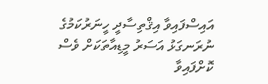އައިސްފައިވާ އިޤްތިސާދީ ހީނަރުކަމުގެ ނުރަނގަޅު އަސަރު މީޑިއާތަކަށް ވެސް ކޮށްފައިވާ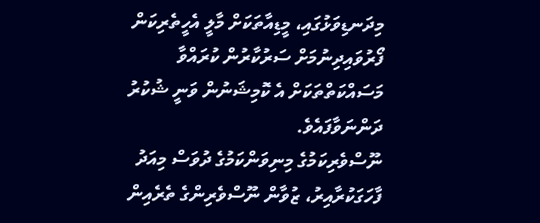މިދަނޑިވަޅުގައި، މީޑިއާތަކަށް މާލީ އެހީތެރިކަން ފޯރުވައިދިނުމަށް ސަރުކާރުން ކުރައްވާ މަސައްކަތްތަކަށް އެ ކޮމިޝަނުން ވަނީ ޝުކުރު ދަންނަވާފައެވެ.
ނޫސްވެރިކަމުގެ މިނިވަންކަމުގެ ދުވަސް މިއަދު ފާހަގަކުރާއިރު، ޒުވާން ނޫސްވެރިންގެ ތެރެއިން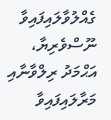ގެއްލުވާލައިފައިވާ ނޫސްވެރިޔާ، އަޙްމަދު ރިލްވާނާއި މަރާލައިފައިވާ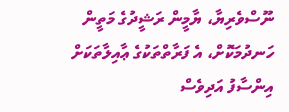ނޫސްވެރިޔާ، ޔާމީން ރަޝީދުގެ މަތީން ހަނދުމަކޮށް، އެ ފަރާތްތަކުގެ ޢާއިލާތަކަށް އިންސާފު އަދިވެސް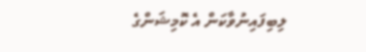ލިބިފައިނުވާކަން އެ ކޮމިޝަންގެ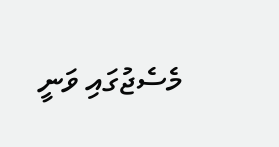މެސެޖުގައި ވަނީ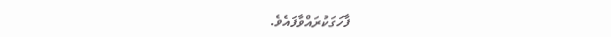ފާހަގަކުރައްވާފައެވެ.